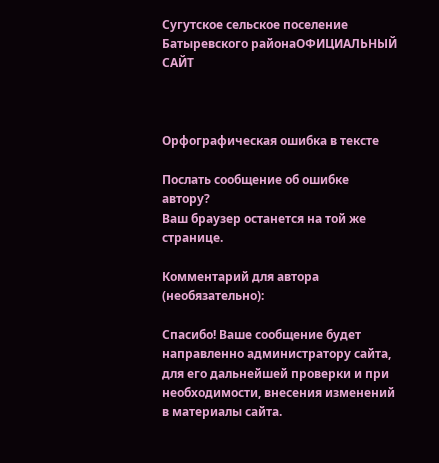Сугутское сельское поселение Батыревского районаОФИЦИАЛЬНЫЙ САЙТ



Орфографическая ошибка в тексте

Послать сообщение об ошибке автору?
Ваш браузер останется на той же странице.

Комментарий для автора (необязательно):

Спасибо! Ваше сообщение будет направленно администратору сайта, для его дальнейшей проверки и при необходимости, внесения изменений в материалы сайта.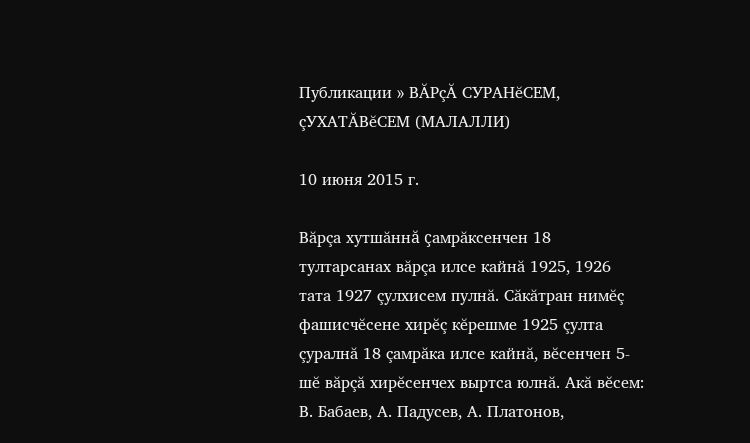Публикации » ВĂРçĂ СУРАНĕСЕМ, çУХАТĂВĕСЕМ (МАЛАЛЛИ)

10 июня 2015 г.

Вăрçа хутшăннă çамрăксенчен 18 тултарсанах вăрçа илсе кайнă 1925, 1926 тата 1927 çулхисем пулнă. Сăкăтран нимĕç фашисчĕсене хирĕç кĕрешме 1925 çулта çуралнă 18 çамрăка илсе кайнă, вĕсенчен 5-шĕ вăрçă хирĕсенчех выртса юлнă. Акă вĕсем: В. Бабаев, А. Падусев, А. Платонов,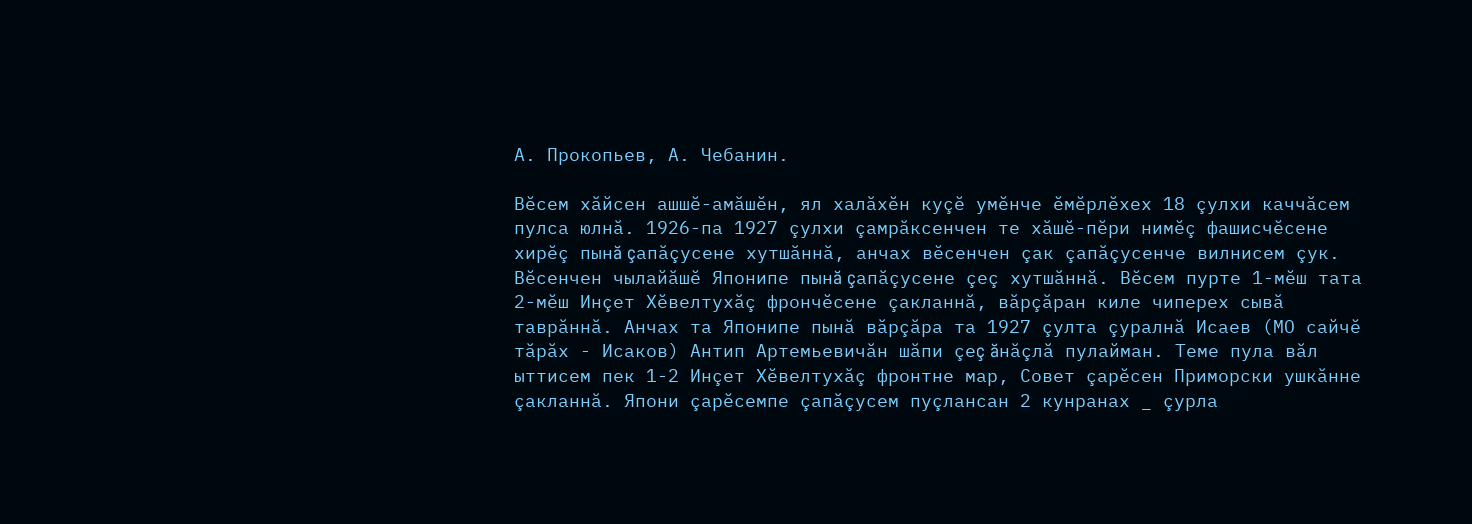А. Прокопьев, А. Чебанин.

Вĕсем хăйсен ашшĕ-амăшĕн, ял халăхĕн куçĕ умĕнче ĕмĕрлĕхех 18 çулхи каччăсем пулса юлнă. 1926-па 1927 çулхи çамрăксенчен те хăшĕ-пĕри нимĕç фашисчĕсене хирĕç пынă çапăçусене хутшăннă, анчах вĕсенчен çак çапăçусенче вилнисем çук. Вĕсенчен чылайăшĕ Японипе пынă çапăçусене çеç хутшăннă. Вĕсем пурте 1-мĕш тата 2-мĕш Инçет Хĕвелтухăç фрончĕсене çакланнă, вăрçăран киле чиперех сывă таврăннă. Анчах та Японипе пынă вăрçăра та 1927 çулта çуралнă Исаев (МО сайчĕ тăрăх - Исаков) Антип Артемьевичăн шăпи çеç ăнăçлă пулайман. Теме пула вăл ыттисем пек 1-2 Инçет Хĕвелтухăç фронтне мар, Совет çарĕсен Приморски ушкăнне çакланнă. Япони çарĕсемпе çапăçусем пуçлансан 2 кунранах _ çурла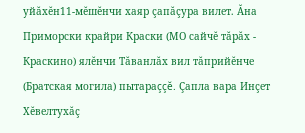уйăхĕн11-мĕшĕнчи хаяр çапăçура вилет. Ăна Приморски крайри Краски (МО сайчĕ тăрăх - Краскино) ялĕнчи Тăванлăх вил тăприйĕнче (Братская могила) пытараççĕ. Çапла вара Инçет Хĕвелтухăç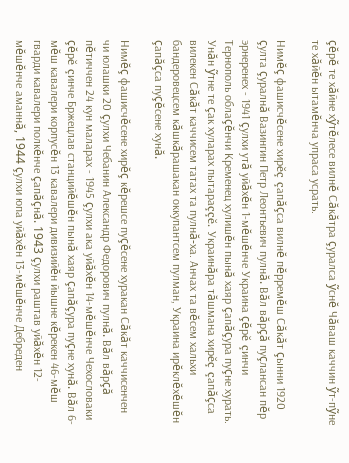çĕрĕ те хăйне хỹтĕлесе вилнĕ Сăкăтра çуралса ỹснĕ Чăваш каччин ỹт-пỹне те хăйĕн ытамĕнча упраса усрать.

Нимĕç фашисчĕсене хирĕç çапăçса вилнĕ пĕрремĕш Сăкăт çынни 1920 çулта çуралнă Вазингин Петр Леонтьевич пулнă. Вăл вăрçă пуçлансан пĕр эрнеренех - 1941 çулхи утă уйăхĕн 1-мĕшĕнче Украина çĕрĕ çинчи Тернополь облаçĕнчи Кременец хулишĕн пынă хаяр çапăçура пуçне хурать. Унăн ỹтне те çак хуларах пытараççĕ. Украинăра тăшмана хирĕç çапăçса вилекен Сăкăт каччисем татах та пулнă-ха. Анчах та вĕсем хальхи бандеровецсем кăшкăрашакан оккупантсем пулман, Украина ирĕклĕхĕшĕн çапăçса пуçĕсене хунă.

Нимĕç фашисчĕсене хирĕç кĕрешсе пуçĕсене хуракан Сăкăт каччисенчен чи юлашки 20 çулхи Чебанин Александр Федорович пулнă. Вăл вăрçă пĕтиччен 24 кун маларах - 1945 çулхи ака уйăхĕн 14-мĕшĕнче Чехословаки çĕрĕ çинче Бржецлав станцийĕшĕн пынă хаяр çапăçура пуçне хунă. Вăл 6-мĕш кавалери корпусĕн 13 кавалери дивизийĕн йышне кĕрекен 46-мĕш гварди кавалери полкĕнче çапăçнă. 1943 çулхи раштав уйăхĕн 12-мĕшĕнче аманнă, 1944 çулхи юпа уйăхĕн 13-мĕшĕнче Дебреден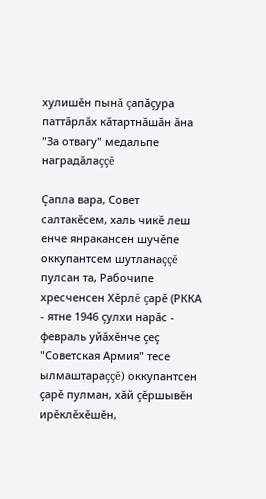хулишĕн пынă çапăçура паттăрлăх кăтартнăшăн ăна "За отвагу" медальпе наградăлаççĕ

Çапла вара, Совет салтакĕсем, халь чикĕ леш енче янракансен шучĕпе оккупантсем шутланаççĕ пулсан та, Рабочипе хресченсен Хĕрлĕ çарĕ (РККА - ятне 1946 çулхи нарăс - февраль уйăхĕнче çеç "Советская Армия" тесе ылмаштараççĕ) оккупантсен çарĕ пулман, хăй çĕршывĕн ирĕклĕхĕшĕн,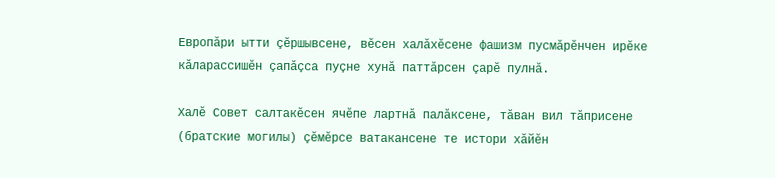Европăри ытти çĕршывсене, вĕсен халăхĕсене фашизм пусмăрĕнчен ирĕке кăларассишĕн çапăçса пуçне хунă паттăрсен çарĕ пулнă.

Халĕ Совет салтакĕсен ячĕпе лартнă палăксене, тăван вил тăприсене (братские могилы) çĕмĕрсе ватакансене те истори хăйĕн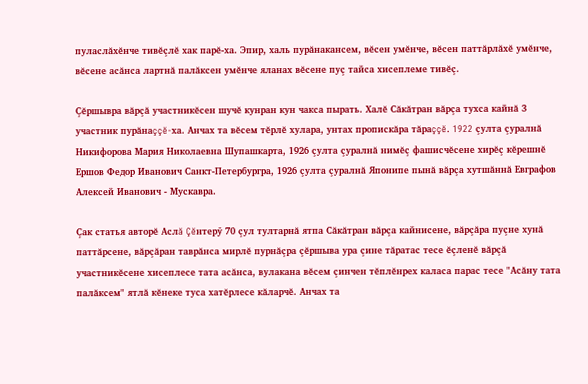пуласлăхĕнче тивĕçлĕ хак парĕ-ха. Эпир, халь пурăнакансем, вĕсен умĕнче, вĕсен паттăрлăхĕ умĕнче, вĕсене асăнса лартнă палăксен умĕнче яланах вĕсене пуç тайса хисеплеме тивĕç.

Çĕршывра вăрçă участникĕсен шучĕ кунран кун чакса пырать. Халĕ Сăкăтран вăрçа тухса кайнă 3 участник пурăнаççĕ-ха. Анчах та вĕсем тĕрлĕ хулара, унтах пропискăра тăраççĕ. 1922 çулта çуралнă Никифорова Мария Николаевна Шупашкарта, 1926 çулта çуралнă нимĕç фашисчĕсене хирĕç кĕрешнĕ Ершов Федор Иванович Санкт-Петербургра, 1926 çулта çуралнă Японипе пынă вăрçа хутшăннă Евграфов Алексей Иванович - Мускавра.

Çак статья авторĕ Аслă Çĕнтерỹ 70 çул тултарнă ятпа Сăкăтран вăрçа кайнисене, вăрçăра пуçне хунă паттăрсене, вăрçăран таврăнса мирлĕ пурнăçра çĕршыва ура çине тăратас тесе ĕçленĕ вăрçă участникĕсене хисеплесе тата асăнса, вулакана вĕсем çинчен тĕплĕнрех каласа парас тесе "Асăну тата палăксем" ятлă кĕнеке туса хатĕрлесе кăларчĕ. Анчах та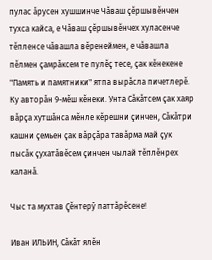пулас ăрусен хушшинче Чăваш çĕршывĕнчен тухса кайса, е Чăваш çĕршывĕнчех хуласенче тĕпленсе чăвашла вĕренеймен, е чăвашла пĕлмен çамрăксем те пулĕç тесе, çак кĕнекене "Память и памятники" ятпа вырăсла пичетлерĕ. Ку авторăн 9-мĕш кĕнеки. Унта Сăкăтсем çак хаяр вăрçа хутшăнса мĕнле кĕрешни çинчен, Сăкăтри кашни çемьен çак вăрçăра тавăрма май çук пысăк çухатăвĕсем çинчен чылай тĕплĕнрех каланă.

Чыс та мухтав Çĕнтерỹ паттăрĕсене!

Иван ИЛЬИН, Сăкăт ялĕн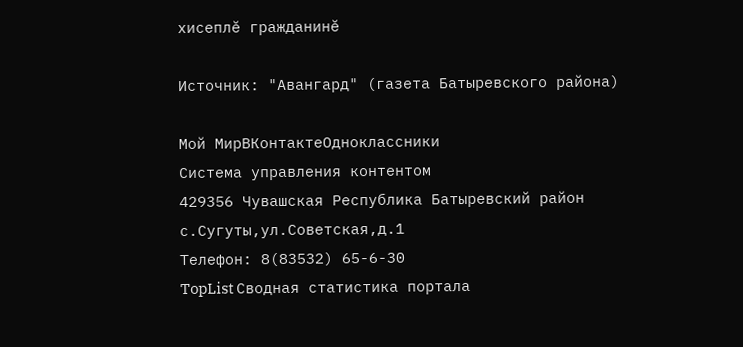хисеплĕ гражданинĕ

Источник: "Авангард" (газета Батыревского района)

Мой МирВКонтактеОдноклассники
Система управления контентом
429356 Чувашская Республика Батыревский район с.Сугуты,ул.Советская,д.1
Телефон: 8(83532) 65-6-30
TopList Сводная статистика портала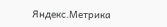Яндекс.Метрика